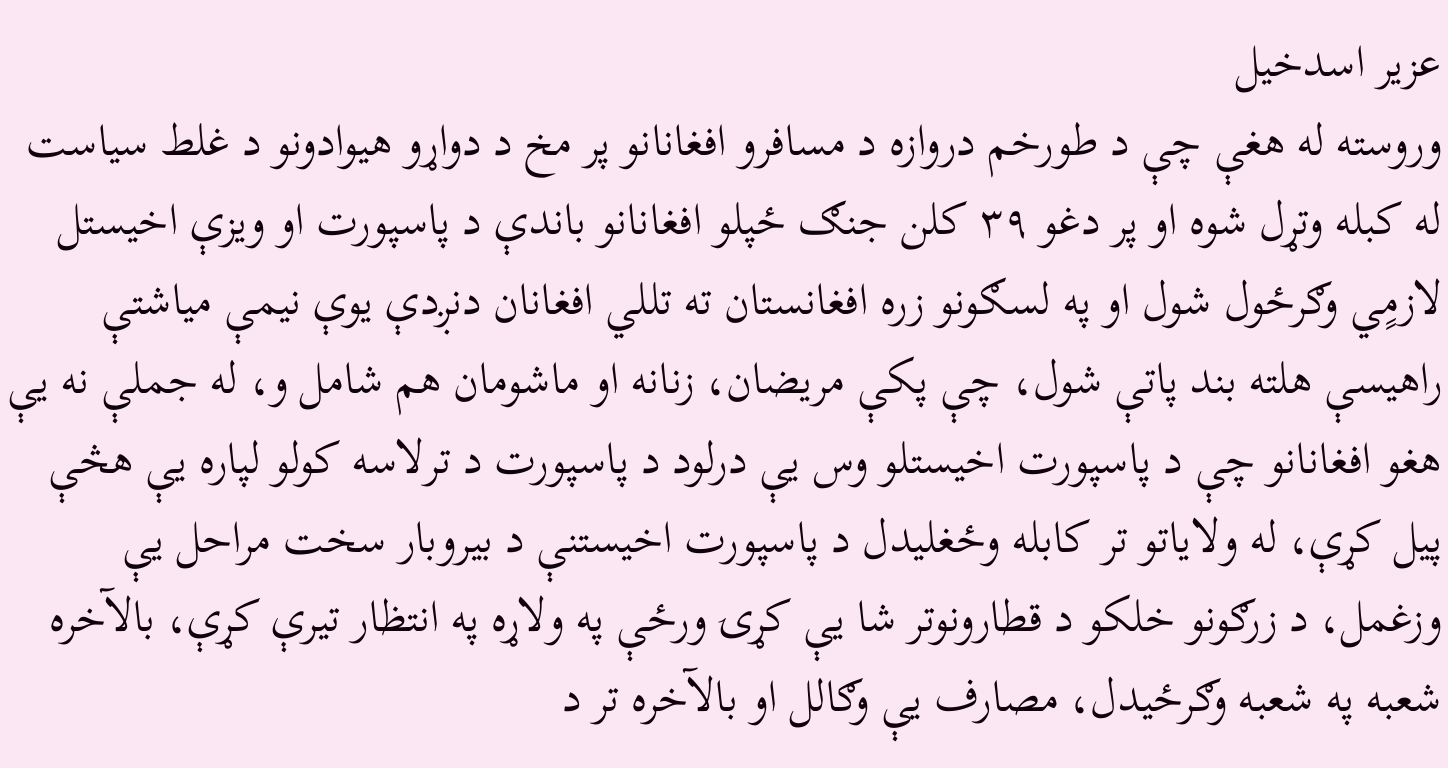عزیر اسدخیل
وروسته له هغې چې د طورخم دروازه د مسافرو افغانانو پر مخ د دواړو هیوادونو د غلط سیاست له کبله وتړل شوه او پر دغو ۳۹ کلن جنګ ځپلو افغانانو باندې د پاسپورت او ویزې اخیستل لازمٍي وګرځول شول او په لسګونو زره افغانستان ته تللي افغانان دنږدې یوې نیمې میاشتې راهیسې هلته بند پاتې شول، چې پکې مریضان، زنانه او ماشومان هم شامل و، له جملې نه یې هغو افغانانو چې د پاسپورت اخیستلو وس یې درلود د پاسپورت د ترلاسه کولو لپاره یې هڅې پیل کړې، له ولایاتو تر کابله وځغلیدل د پاسپورت اخیستنې د بیروبار سخت مراحل یې وزغمل، د زرګونو خلکو د قطارونوتر شا یې کړۍ ورځې په ولاړه په انتظار تیرې کړې، بالآخره شعبه په شعبه وګرځیدل، مصارف یې وګالل او بالآخره تر د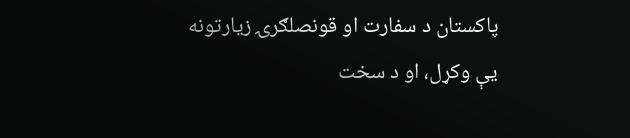پاکستان د سفارت او قونصلګرۍ زیارتونه یې وکړل، او د سخت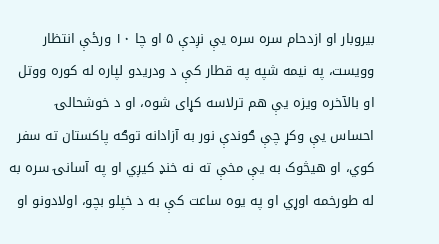بیروبار او ازدحام سره سره یې نږدې ۵ او چا ۱۰ ورځې انتظار وویست، په نیمه شپه په قطار کې د ودریدو لپاره له کوره ووتل او بالآخره ویزه یې هم ترلاسه کړای شوه، او د خوشحالۍ احساس یې وکړ چې ګوندې نور به آزادانه توګه پاکستان ته سفر کوي، او هیڅوک به یې مخې ته نه خنډ کیږي او په آسانۍ سره به له طورخمه اوړي او په یوه ساعت کې به د خپلو بچو، اولادونو او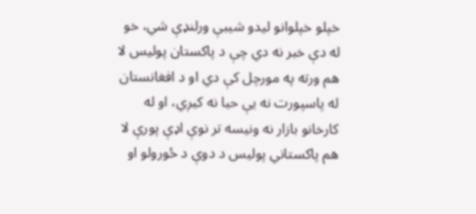خپلو خپلوانو لیدو شیبې ورلنډې شي، خو له دې خبر نه دي چې د پاکستان پولیس لا هم ورته په مورچل کې دي او د افغانستان له پاسپورت نه یې حیا نه کیږي، او له کارخانو بازار نه ونیسه تر نوې اډې پورې لا هم پاکستاني پولیس د دوې د ځورولو او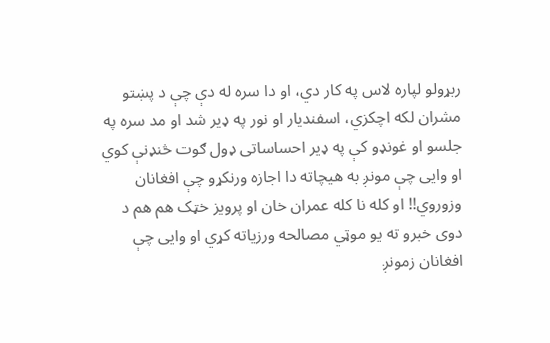ربړولو لپاره لاس په کار دي، او دا سره له دې چې د پښتو مشران لکه اچکزي، اسفندیار او نور په ډیر شد او مد سره په جلسو او غونډو کې په ډیر احساساتی ډول ګوت څنډنې کوي او وایی چې مونږ به هیچاته دا اجازه ورنکړو چې افغانان وزوروي!! او کله نا کله عمران خان او پرویز خټک هم هم د دوی خبرو ته یو موټي مصالحه ورزیاته کړي او وایی چې افغانان زمونږ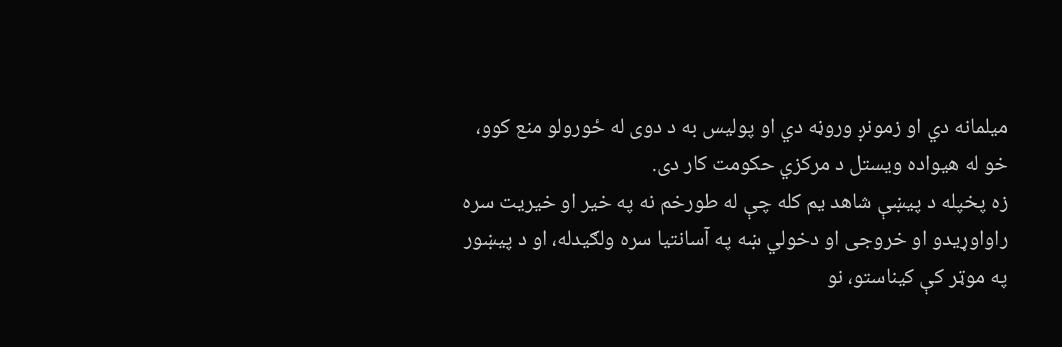میلمانه دي او زمونږ وروڼه دي او پولیس به د دوی له ځورولو منع کوو، خو له هیواده ویستل د مرکزي حکومت کار دی.
زه پخپله د پیښې شاهد یم کله چې له طورخم نه په خیر او خیریت سره راواوړیدو او خروجی او دخولي ښه په آسانتیا سره ولګیدله، او د پیښور په موټر کې کیناستو، نو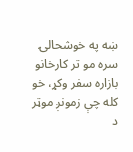ښه په خوشحالۍ سره مو تر کارخانو بازاره سفر وکړ، خو کله چې زمونږ موټر د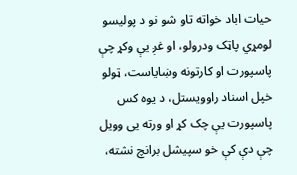حیات اباد خواته تاو شو نو د پولیسو لومړي پاټک ودرولو، او غږ یې وکړ چې پاسپورت او کارتونه وښایاست، ټولو خپل اسناد راوویستل، د یوه کس پاسپورت یې چک کړ او ورته یی وویل چې دې کې خو سپیشل برانچ نشته،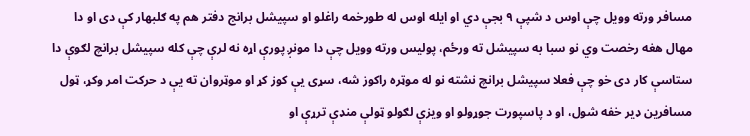مسافر ورته وویل چې اوس د شپې ۹ بجې دي او ایله اوس له طورخمه راغلو او سپیشل برانج دفتر هم په ګلبهار کې دی او دا مهال هغه رخصت وي نو سبا به سپیشل ته ورځم، پولیس ورته وویل چې دا مونږ پورې اړه نه لرې چې کله سپیشل برانچ لګوې دا ستاسې کار دی خو چې فعلا سپیشل برانچ نشته نو له موټره راکوز شه، سړی یې کوز کړ او موټروان ته یې د حرکت امر وکړ، ټول مسافرین ډیر خفه شول، او د پاسپورت جوړولو او ویزې لګولو ټولې منډې ترړې او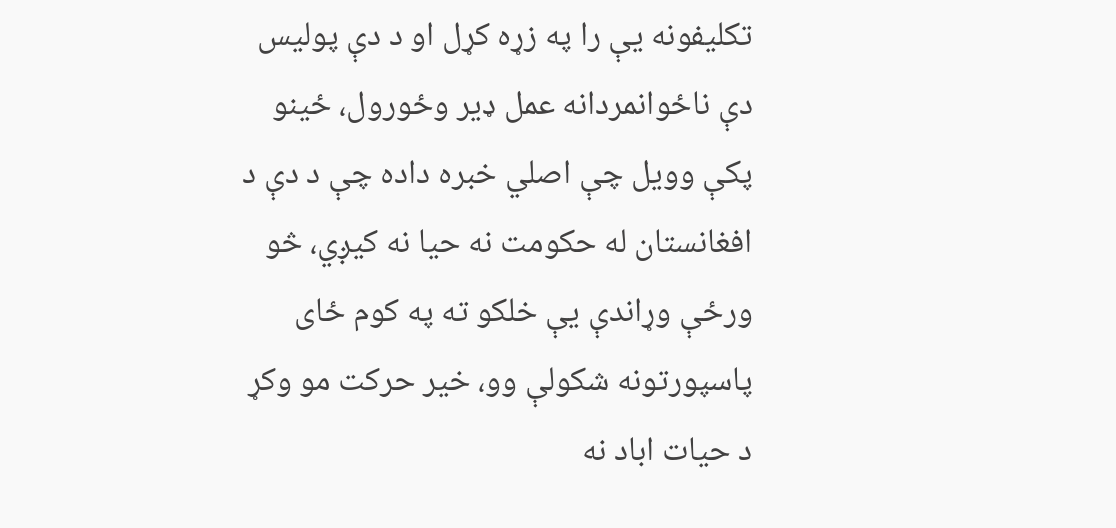تکلیفونه یې را په زړه کړل او د دې پولیس دې ناځوانمردانه عمل ډیر وځورول، ځینو پکې وویل چې اصلي خبره داده چې د دې د افغانستان له حکومت نه حیا نه کیږي، څو ورځې وړاندې یې خلکو ته په کوم ځای پاسپورتونه شکولې وو، خیر حرکت مو وکړ د حیات اباد نه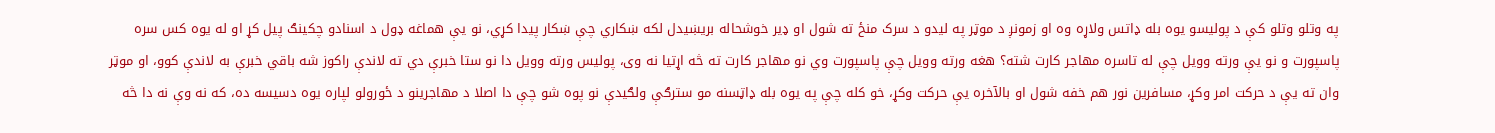په وتلو وتلو کې د پولیسو یوه بله ډاتس ولاړه وه او زمونږ د موټر په لیدو د سرک منځ ته شول او ډیر خوشحاله بریښیدل لکه ښکاري چې ښکار پیدا کړي، نو یې هماغه ډول د اسنادو چکینګ پیل کړ او له یوه کس سره پاسپورت و نو یې ورته وویل چې له تاسره مهاجر کارت شته؟ هغه ورته وویل چې پاسپورت وي نو مهاجر کارت ته څه اړتیا نه وی، پولیس ورته وویل دا نو ستا خبرې دي ته لاندې راکوز شه باقي خبرې به لاندې کوو، او موټر وان ته یې د حرکت امر وکړ، مسافرین نور هم خفه شول او بالآخره یې حرکت وکړ، خو کله چې په یوه بله ډاټسنه مو سترګې ولګیدې نو پوه شو چې دا اصلا د مهاجرینو د ځورولو لپاره یوه دسیسه ده، که نه وې نه دا څه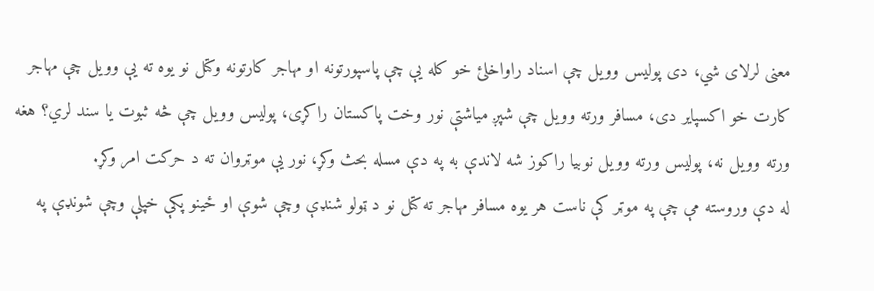معنی لرلای شي، دی پولیس وویل چې اسناد راواخلئ خو کله یې چې پاسپورتونه او مهاجر کارتونه وکتل نو یوه ته یې وویل چې مهاجر کارت خو اکسپایر دی، مسافر ورته وویل چې شپږ میاشتې نور وخت پاکستان راکړی، پولیس وویل چې څه ثبوت یا سند لري؟ هغه ورته وویل نه، پولیس ورته وویل نوبیا راکوز شه لاندې به په دې مسله بحث وکړ، نور یې موټروان ته د حرکت امر وکړ.
له دې وروسته مې چې په موټر کې ناست هر یوه مسافر مهاجر ته کتل نو د ټولو شنډې وچې شوې او ځینو پکې خپلې وچې شونډې په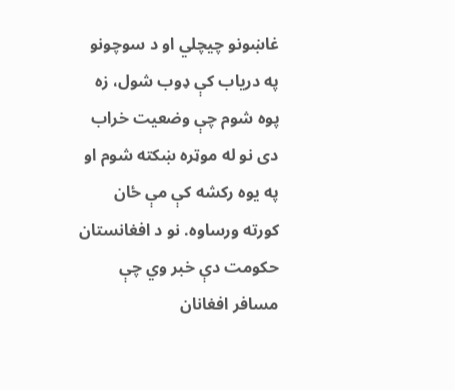غاښونو چیچلي او د سوچونو په دریاب کې ډوب شول، زه پوه شوم چې وضعیت خراب دی نو له موټره ښکته شوم او په یوه رکشه کې مې ځان کورته ورساوه. نو د افغانستان حکومت دې خبر وي چې مسافر افغانان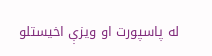له پاسپورت او ویزې اخیستلو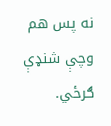نه پس هم وچې شنډې ګرځي.